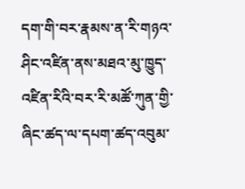དག་གི་བར་རྣམས་ན་རི་གཉའ་ཤིང་འཛིན་ནས་མཐའ་མུ་ཁྱུད་འཛིན་རིའི་བར་རི་མཚོ་ཀུན་གྱི་ཞིང་ཚད་ལ་དཔག་ཚད་འབུམ་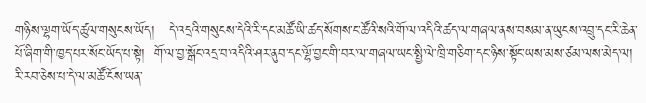གཉིས་ལྷག་ཡོད་ཚུལ་གསུངས་ཡོད།   དེ་འདྲའི་གསུངས་དེའི་རི་དང་མཚོ་ཡི་ཚད་སོགས་ང་ཚོའི་སའི་གོ་ལ་འདིའི་ཚད་ལ་གཞལ་ནས་བསམ་ན་ཡུངས་འབྲུ་དང་རི་ཆེན་པོ་ཞིག་གི་ཁྱད་པར་སོང་ཡོད་པ་སྟེ།  གོ་ལ་བྱ་སྒོང་འདྲ་བ་འདིའི་ཤར་ནུབ་དང་ལྷོ་བྱང་གི་བར་ལ་གཞལ་ཡང་སྤྱི་ལེ་ཁྲི་གཅིག་དང་ཉིས་སྟོང་ཡས་མས་ཙམ་ལས་མེད་ལ།  རི་རབ་ཅེས་པ་དེ་ལ་མཚོ་ངོས་ཡན་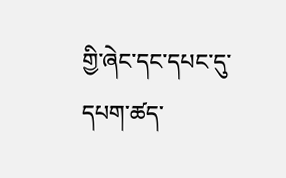གྱི་ཞེང་དང་དཔང་དུ་དཔག་ཚད་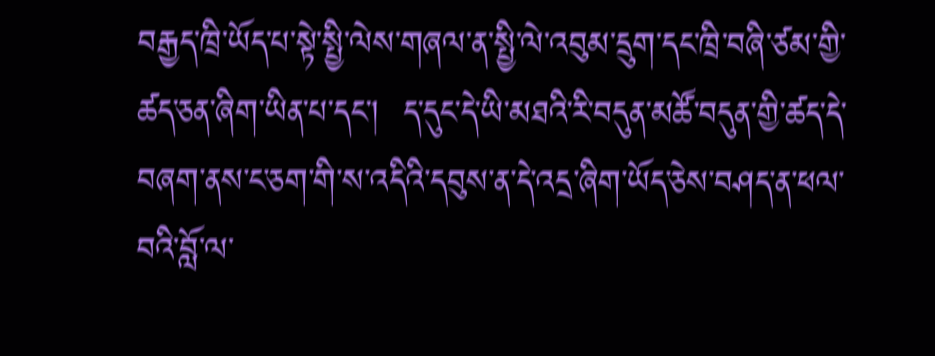བརྒྱད་ཁྲི་ཡོད་པ་སྟེ་སྤྱི་ལེས་གཞལ་ན་སྤྱི་ལེ་འབུམ་དྲུག་དང་ཁྲི་བཞི་ཙམ་གྱི་ཚད་ཅན་ཞིག་ཡིན་པ་དང་།  ད་དུང་དེ་ཡི་མཐའི་རི་བདུན་མཚོ་བདུན་གྱི་ཚད་དེ་བཞག་ནས་ང་ཅག་གི་ས་འདིའི་དབུས་ན་དེ་འདྲ་ཞིག་ཡོད་ཅེས་བཤད་ན་ཕལ་བའི་བློ་ལ་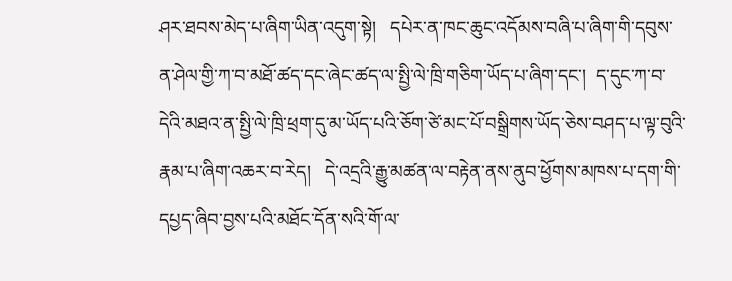ཤར་ཐབས་མེད་པ་ཞིག་ཡིན་འདུག་སྟེ།   དཔེར་ན་ཁང་ཆུང་འདོམས་བཞི་པ་ཞིག་གི་དབུས་ན་ཤེལ་གྱི་ཀ་བ་མཐོ་ཚད་དང་ཞེང་ཚད་ལ་སྤྱི་ལེ་ཁྲི་གཅིག་ཡོད་པ་ཞིག་དང་།  ད་དུང་ཀ་བ་དེའི་མཐའ་ན་སྤྱི་ལེ་ཁྲི་ཕྲག་དུ་མ་ཡོད་པའི་ཅོག་ཙེ་མང་པོ་བསྒྲིགས་ཡོད་ཅེས་བཤད་པ་ལྟ་བུའི་རྣམ་པ་ཞིག་འཆར་བ་རེད།   དེ་འདྲའི་རྒྱུ་མཚན་ལ་བརྟེན་ནས་ནུབ་ཕྱོགས་མཁས་པ་དག་གི་དཔྱད་ཞིབ་བྱས་པའི་མཐོང་དོན་སའི་གོ་ལ་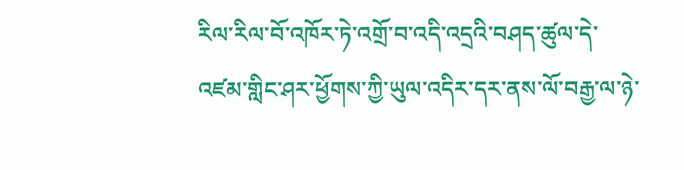རིལ་རིལ་བོ་འཁོར་ཏེ་འགྲོ་བ་འདི་འདྲའི་བཤད་ཚུལ་དེ་འཛམ་གླིང་ཤར་ཕྱོགས་ཀྱི་ཡུལ་འདིར་དར་ནས་ལོ་བརྒྱ་ལ་ཉེ་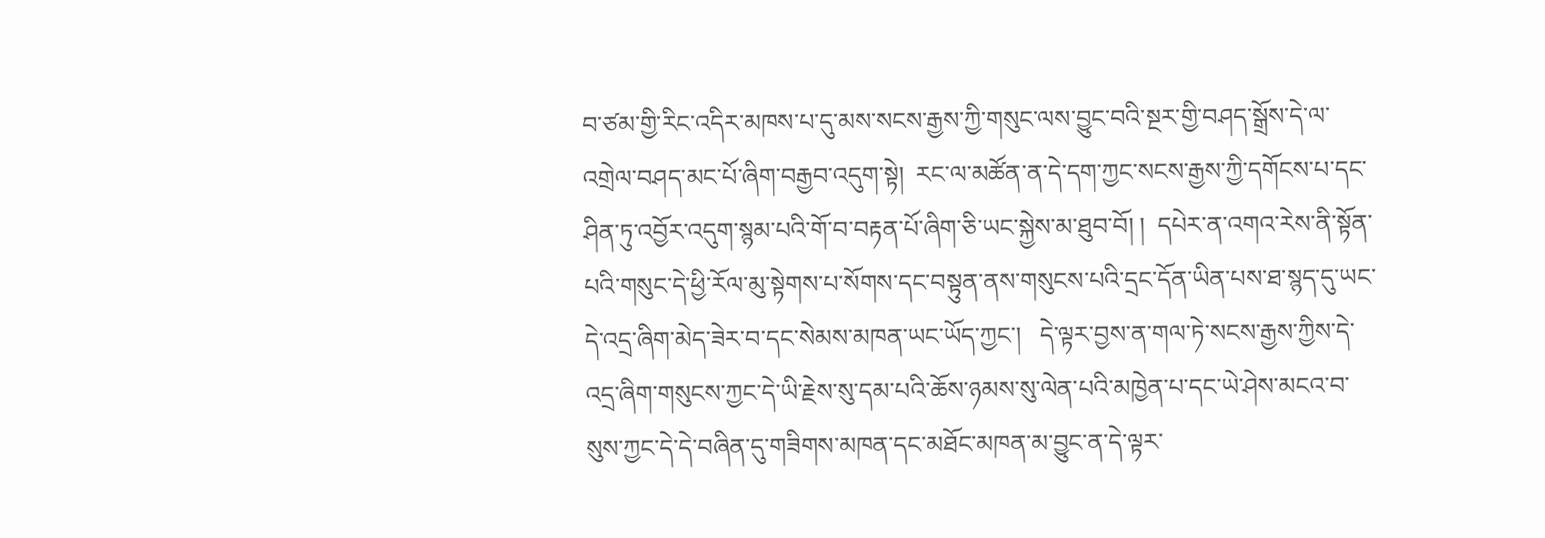བ་ཙམ་གྱི་རིང་འདིར་མཁས་པ་དུ་མས་སངས་རྒྱས་ཀྱི་གསུང་ལས་བྱུང་བའི་སྔར་གྱི་བཤད་སྒྲོས་དེ་ལ་འགྲེལ་བཤད་མང་པོ་ཞིག་བརྒྱབ་འདུག་སྟེ།  རང་ལ་མཚོན་ན་དེ་དག་ཀྱང་སངས་རྒྱས་ཀྱི་དགོངས་པ་དང་ཤིན་ཏུ་འབྱོར་འདུག་སྙམ་པའི་གོ་བ་བརྟན་པོ་ཞིག་ཅི་ཡང་སྐྱེས་མ་ཐུབ་བོ། །  དཔེར་ན་འགའ་རེས་ནི་སྟོན་པའི་གསུང་དེ་ཕྱི་རོལ་མུ་སྟེགས་པ་སོགས་དང་བསྟུན་ནས་གསུངས་པའི་དྲང་དོན་ཡིན་པས་ཐ་སྙད་དུ་ཡང་དེ་འདྲ་ཞིག་མེད་ཟེར་བ་དང་སེམས་མཁན་ཡང་ཡོད་ཀྱང་།   དེ་ལྟར་བྱས་ན་གལ་ཏེ་སངས་རྒྱས་ཀྱིས་དེ་འདྲ་ཞིག་གསུངས་ཀྱང་དེ་ཡི་རྗེས་སུ་དམ་པའི་ཆོས་ཉམས་སུ་ལེན་པའི་མཁྱེན་པ་དང་ཡེ་ཤེས་མངའ་བ་སུས་ཀྱང་དེ་དེ་བཞིན་དུ་གཟིགས་མཁན་དང་མཐོང་མཁན་མ་བྱུང་ན་དེ་ལྟར་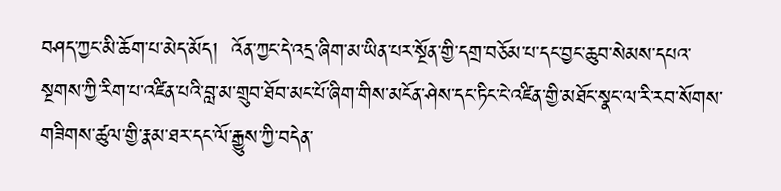བཤད་ཀྱང་མི་ཆོག་པ་མེད་མོད།  འོན་ཀྱང་དེ་འདྲ་ཞིག་མ་ཡིན་པར་སྔོན་གྱི་དགྲ་བཅོམ་པ་དང་བྱང་ཆུབ་སེམས་དཔའ་སྔགས་ཀྱི་རིག་པ་འཛིན་པའི་བླ་མ་གྲུབ་ཐོབ་མང་པོ་ཞིག་གིས་མངོན་ཤེས་དང་ཏིང་ངེ་འཛིན་གྱི་མཐོང་སྣང་ལ་རི་རབ་སོགས་གཟིགས་ཚུལ་གྱི་རྣམ་ཐར་དང་ལོ་རྒྱུས་ཀྱི་བདེན་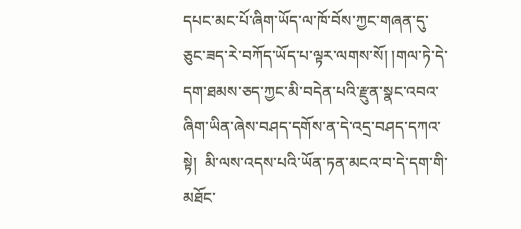དཔང་མང་པོ་ཞིག་ཡོད་ལ་ཁོ་བོས་ཀྱང་གཞན་དུ་ཅུང་ཟད་རེ་བཀོད་ཡོད་པ་ལྟར་ལགས་སོ། །གལ་ཏེ་དེ་དག་ཐམས་ཅད་ཀྱང་མི་བདེན་པའི་རྫུན་སྣང་འབའ་ཞིག་ཡིན་ཞེས་བཤད་དགོས་ན་དེ་འདྲ་བཤད་དཀའ་སྟེ།  མི་ལས་འདས་པའི་ཡོན་ཏན་མངའ་བ་དེ་དག་གི་མཐོང་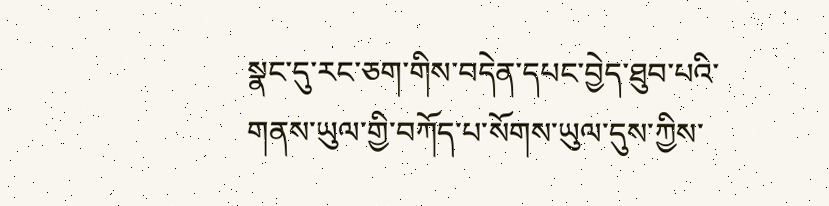སྣང་དུ་རང་ཅག་གིས་བདེན་དཔང་བྱེད་ཐུབ་པའི་གནས་ཡུལ་གྱི་བཀོད་པ་སོགས་ཡུལ་དུས་ཀྱིས་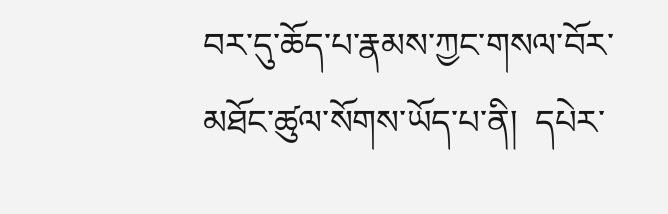བར་དུ་ཆོད་པ་རྣམས་ཀྱང་གསལ་བོར་མཐོང་ཚུལ་སོགས་ཡོད་པ་ནི།  དཔེར་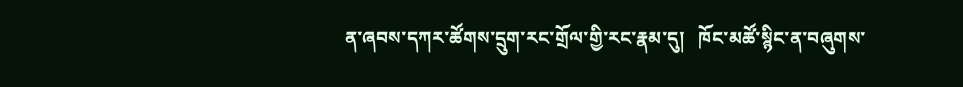ན་ཞབས་དཀར་ཚོགས་དྲུག་རང་གྲོལ་གྱི་རང་རྣམ་དུ།   ཁོང་མཚོ་སྙིང་ན་བཞུགས་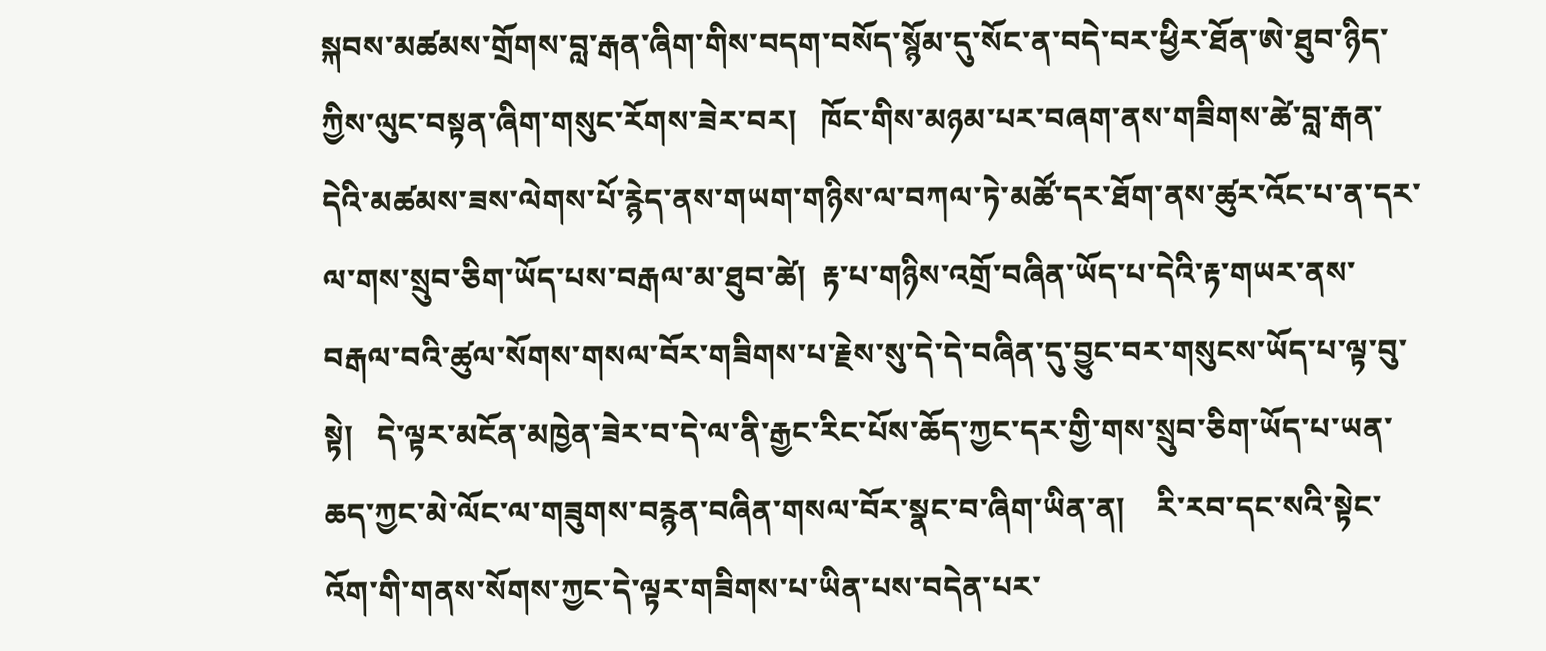སྐབས་མཚམས་གྲོགས་བླ་རྒན་ཞིག་གིས་བདག་བསོད་སྙོམ་དུ་སོང་ན་བདེ་བར་ཕྱིར་ཐོན་ཨེ་ཐུབ་ཉིད་ཀྱིས་ལུང་བསྟན་ཞིག་གསུང་རོགས་ཟེར་བར།   ཁོང་གིས་མཉམ་པར་བཞག་ནས་གཟིགས་ཚེ་བླ་རྒན་དེའི་མཚམས་ཟས་ལེགས་པོ་རྙེད་ནས་གཡག་གཉིས་ལ་བཀལ་ཏེ་མཚོ་དར་ཐོག་ནས་ཚུར་འོང་པ་ན་དར་ལ་གས་སྲུབ་ཅིག་ཡོད་པས་བརྒལ་མ་ཐུབ་ཚེ།  རྟ་པ་གཉིས་འགྲོ་བཞིན་ཡོད་པ་དེའི་རྟ་གཡར་ནས་བརྒལ་བའི་ཚུལ་སོགས་གསལ་བོར་གཟིགས་པ་རྗེས་སུ་དེ་དེ་བཞིན་དུ་བྱུང་བར་གསུངས་ཡོད་པ་ལྟ་བུ་སྟེ།   དེ་ལྟར་མངོན་མཁྱེན་ཟེར་བ་དེ་ལ་ནི་རྒྱང་རིང་པོས་ཆོད་ཀྱང་དར་གྱི་གས་སྲུབ་ཅིག་ཡོད་པ་ཡན་ཆད་ཀྱང་མེ་ལོང་ལ་གཟུགས་བརྙན་བཞིན་གསལ་བོར་སྣང་བ་ཞིག་ཡིན་ན།    རི་རབ་དང་སའི་སྟེང་འོག་གི་གནས་སོགས་ཀྱང་དེ་ལྟར་གཟིགས་པ་ཡིན་པས་བདེན་པར་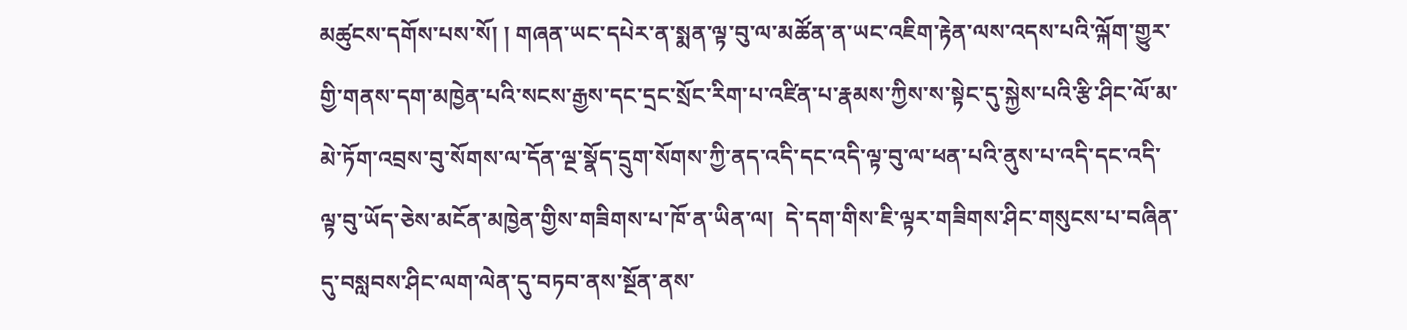མཚུངས་དགོས་པས་སོ། ། གཞན་ཡང་དཔེར་ན་སྨན་ལྟ་བུ་ལ་མཚོན་ན་ཡང་འཇིག་རྟེན་ལས་འདས་པའི་ལྐོག་གྱུར་གྱི་གནས་དག་མཁྱེན་པའི་སངས་རྒྱས་དང་དྲང་སྲོང་རིག་པ་འཛིན་པ་རྣམས་ཀྱིས་ས་སྟེང་དུ་སྐྱེས་པའི་རྩི་ཤིང་ལོ་མ་མེ་ཏོག་འབྲས་བུ་སོགས་ལ་དོན་ལྔ་སྣོད་དྲུག་སོགས་ཀྱི་ནད་འདི་དང་འདི་ལྟ་བུ་ལ་ཕན་པའི་ནུས་པ་འདི་དང་འདི་ལྟ་བུ་ཡོད་ཅེས་མངོན་མཁྱེན་གྱིས་གཟིགས་པ་ཁོ་ན་ཡིན་ལ།  དེ་དག་གིས་ཇི་ལྟར་གཟིགས་ཤིང་གསུངས་པ་བཞིན་དུ་བསླབས་ཤིང་ལག་ལེན་དུ་བཏབ་ནས་སྔོན་ནས་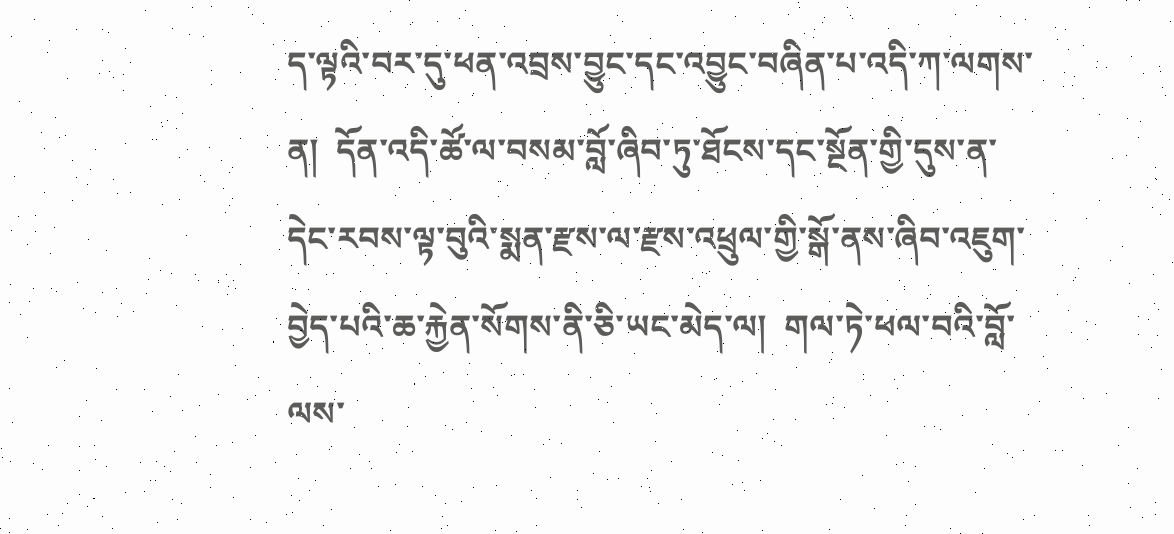ད་ལྟའི་བར་དུ་ཕན་འབྲས་བྱུང་དང་འབྱུང་བཞིན་པ་འདི་ཀ་ལགས་ན།  དོན་འདི་ཚོ་ལ་བསམ་བློ་ཞིབ་ཏུ་ཐོངས་དང་སྔོན་གྱི་དུས་ན་དེང་རབས་ལྟ་བུའི་སྨན་རྫས་ལ་རྫས་འཕྲུལ་གྱི་སྒོ་ནས་ཞིབ་འཇུག་བྱེད་པའི་ཆ་རྐྱེན་སོགས་ནི་ཅི་ཡང་མེད་ལ།  གལ་ཏེ་ཕལ་བའི་བློ་ལས་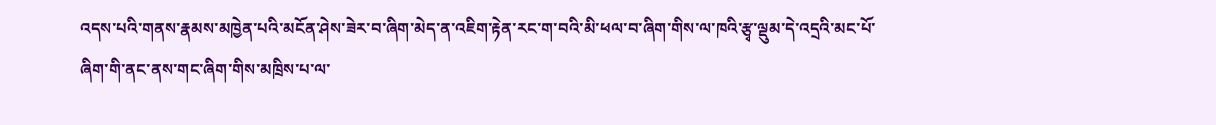འདས་པའི་གནས་རྣམས་མཁྱེན་པའི་མངོན་ཤེས་ཟེར་བ་ཞིག་མེད་ན་འཇིག་རྟེན་རང་ག་བའི་མི་ཕལ་བ་ཞིག་གིས་ལ་ཁའི་རྩྭ་ལྡུམ་དེ་འདྲའི་མང་པོ་ཞིག་གི་ནང་ནས་གང་ཞིག་གིས་མཁྲིས་པ་ལ་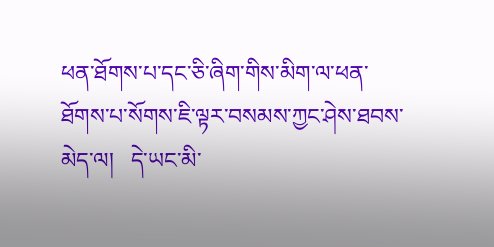ཕན་ཐོགས་པ་དང་ཅི་ཞིག་གིས་མིག་ལ་ཕན་ཐོགས་པ་སོགས་ཇི་ལྟར་བསམས་ཀྱང་ཤེས་ཐབས་མེད་ལ།   དེ་ཡང་མི་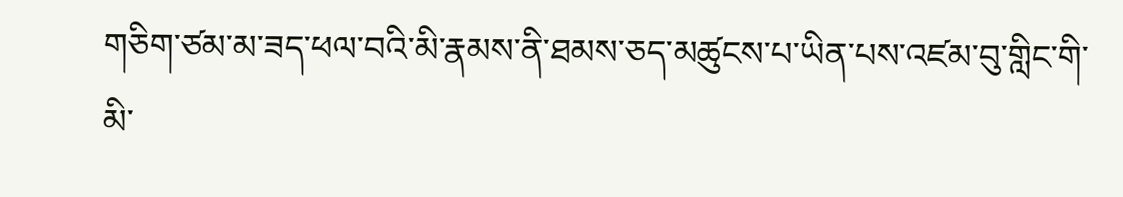གཅིག་ཙམ་མ་ཟད་ཕལ་བའི་མི་རྣམས་ནི་ཐམས་ཅད་མཚུངས་པ་ཡིན་པས་འཛམ་བུ་གླིང་གི་མི་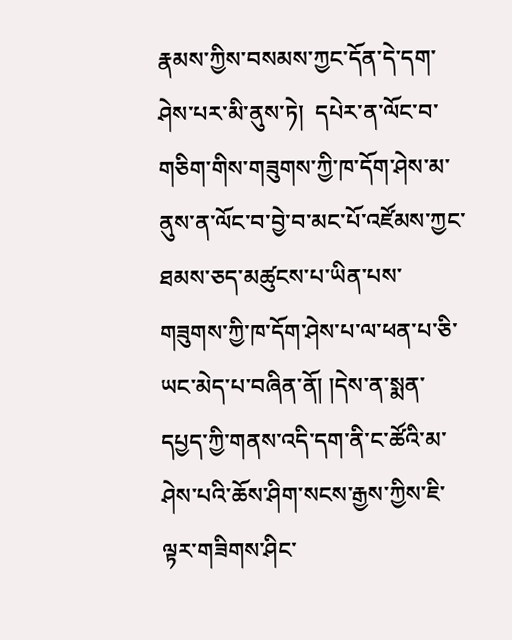རྣམས་ཀྱིས་བསམས་ཀྱང་དོན་དེ་དག་ཤེས་པར་མི་ནུས་ཏེ།  དཔེར་ན་ལོང་བ་གཅིག་གིས་གཟུགས་ཀྱི་ཁ་དོག་ཤེས་མ་ནུས་ན་ལོང་བ་བྱེ་བ་མང་པོ་འཛོམས་ཀྱང་ཐམས་ཅད་མཚུངས་པ་ཡིན་པས་གཟུགས་ཀྱི་ཁ་དོག་ཤེས་པ་ལ་ཕན་པ་ཅི་ཡང་མེད་པ་བཞིན་ནོ། །དེས་ན་སྨན་དཔྱད་ཀྱི་གནས་འདི་དག་ནི་ང་ཚོའི་མ་ཤེས་པའི་ཆོས་ཤིག་སངས་རྒྱས་ཀྱིས་ཇི་ལྟར་གཟིགས་ཤིང་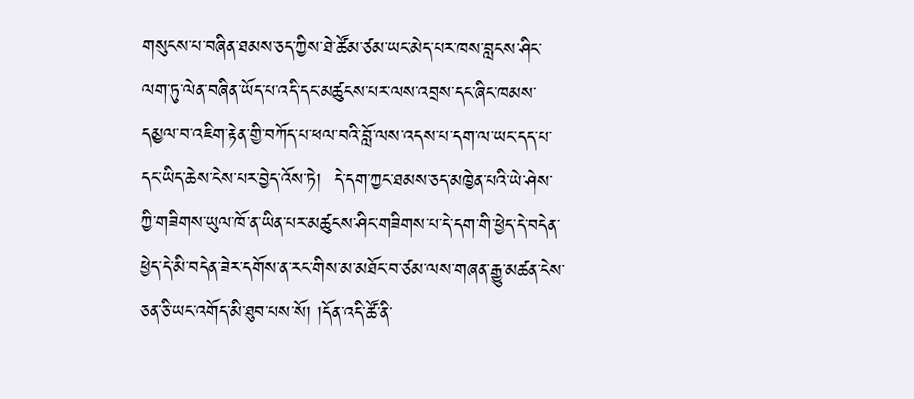གསུངས་པ་བཞིན་ཐམས་ཅད་ཀྱིས་ཐེ་ཚོམ་ཙམ་ཡང་མེད་པར་ཁས་བླངས་ཤིང་ལག་ཏུ་ལེན་བཞིན་ཡོད་པ་འདི་དང་མཚུངས་པར་ལས་འབྲས་དང་ཞིང་ཁམས་དམྱལ་བ་འཇིག་རྟེན་གྱི་བཀོད་པ་ཕལ་བའི་བློ་ལས་འདས་པ་དག་ལ་ཡང་དད་པ་དང་ཡིད་ཆེས་ངེས་པར་བྱེད་འོས་ཏེ།  དེ་དག་ཀྱང་ཐམས་ཅད་མཁྱེན་པའི་ཡེ་ཤེས་ཀྱི་གཟིགས་ཡུལ་ཁོ་ན་ཡིན་པར་མཚུངས་ཤིང་གཟིགས་པ་དེ་དག་གི་ཕྱེད་དེ་བདེན་ཕྱེད་དེ་མི་བདེན་ཟེར་དགོས་ན་རང་གིས་མ་མཐོང་བ་ཙམ་ལས་གཞན་རྒྱུ་མཚན་ངེས་ཅན་ཅི་ཡང་འགོད་མི་ཐུབ་པས་སོ། །དོན་འདི་ཚོ་ནི་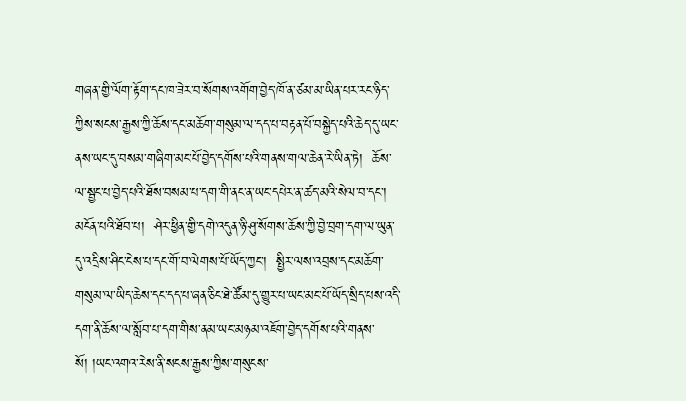གཞན་གྱི་ལོག་རྟོག་དང་ཁ་ཟེར་བ་སོགས་འགོག་བྱེད་ཁོ་ན་ཙམ་མ་ཡིན་པར་རང་ཉིད་ཀྱིས་སངས་རྒྱས་ཀྱི་ཆོས་དང་མཆོག་གསུམ་ལ་དད་པ་བརྟན་པོ་བསྐྱེད་པའི་ཆེད་དུ་ཡང་ནས་ཡང་དུ་བསམ་གཞིག་མང་པོ་བྱེད་དགོས་པའི་གནས་གལ་ཆེན་རེ་ཡིན་ཏེ།  ཆོས་ལ་སྦྱང་པ་བྱེད་པའི་ཐོས་བསམ་པ་དག་གི་ནང་ན་ཡང་དཔེར་ན་ཚད་མའི་སེལ་བ་དང་།  མངོན་པའི་ཐོབ་པ།  ཤེར་ཕྱིན་གྱི་དགེ་འདུན་ཉི་ཤུ་སོགས་ཆོས་ཀྱི་བྱེ་བྲག་དག་ལ་ཡུན་དུ་འདྲིས་ཤིང་ངེས་པ་དང་གོ་བ་ལེགས་པོ་ཡོད་ཀྱང་།  སྤྱིར་ལས་འབྲས་དང་མཆོག་གསུམ་ལ་ཡིད་ཆེས་དང་དད་པ་ཞན་ཅིང་ཐེ་ཚོམ་དུ་གྱུར་པ་ཡང་མང་པོ་ཡོད་སྲིད་པས་འདི་དག་ནི་ཆོས་ལ་སློབ་པ་དག་གིས་ནམ་ཡང་མཉམ་འཇོག་བྱེད་དགོས་པའི་གནས་སོ། །ཡང་འགའ་རེས་ནི་སངས་རྒྱས་ཀྱིས་གསུངས་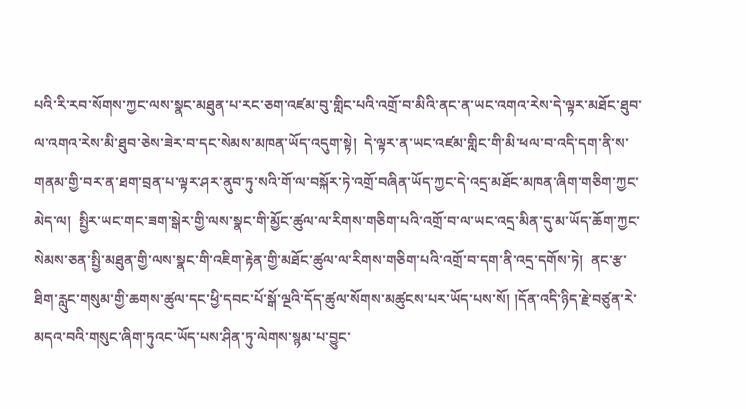པའི་རི་རབ་སོགས་ཀྱང་ལས་སྣང་མཐུན་པ་རང་ཅག་འཛམ་བུ་གླིང་པའི་འགྲོ་བ་མིའི་ནང་ན་ཡང་འགའ་རེས་དེ་ལྟར་མཐོང་ཐུབ་ལ་འགའ་རེས་མི་ཐུབ་ཅེས་ཟེར་བ་དང་སེམས་མཁན་ཡོད་འདུག་སྟེ།  དེ་ལྟར་ན་ཡང་འཛམ་གླིང་གི་མི་ཕལ་བ་འདི་དག་ནི་ས་གནམ་གྱི་བར་ན་ཐག་བྲན་པ་ལྟར་ཤར་ནུབ་ཏུ་སའི་གོ་ལ་བསྐོར་ཏེ་འགྲོ་བཞིན་ཡོད་ཀྱང་དེ་འདྲ་མཐོང་མཁན་ཞིག་གཅིག་ཀྱང་མེད་ལ།  སྤྱིར་ཡང་གང་ཟག་སྒེར་གྱི་ལས་སྣང་གི་མྱོང་ཚུལ་ལ་རིགས་གཅིག་པའི་འགྲོ་བ་ལ་ཡང་འདྲ་མིན་དུ་མ་ཡོད་ཆོག་ཀྱང་སེམས་ཅན་སྤྱི་མཐུན་གྱི་ལས་སྣང་གི་འཇིག་རྟེན་གྱི་མཐོང་ཚུལ་ལ་རིགས་གཅིག་པའི་འགྲོ་བ་དག་ནི་འདྲ་དགོས་ཏེ།  ནང་རྩ་ཐིག་རླུང་གསུམ་གྱི་ཆགས་ཚུལ་དང་ཕྱི་དབང་པོ་སྒོ་ལྔའི་དོད་ཚུལ་སོགས་མཚུངས་པར་ཡོད་པས་སོ། །དོན་འདི་ཉིད་རྗེ་བཙུན་རེ་མདའ་བའི་གསུང་ཞིག་ཏུའང་ཡོད་པས་ཤིན་ཏུ་ལེགས་སྙམ་པ་བྱུང་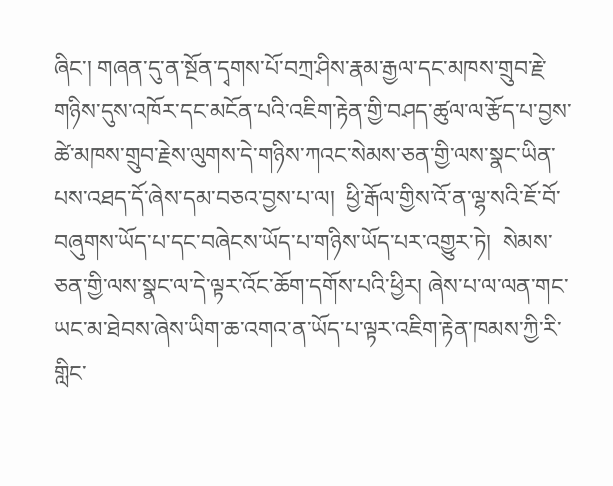ཞིང་། གཞན་དུ་ན་སྔོན་དྭགས་པོ་བཀྲ་ཤིས་རྣམ་རྒྱལ་དང་མཁས་གྲུབ་རྗེ་གཉིས་དུས་འཁོར་དང་མངོན་པའི་འཇིག་རྟེན་གྱི་བཤད་ཚུལ་ལ་རྩོད་པ་བྱས་ཚེ་མཁས་གྲུབ་རྗེས་ལུགས་དེ་གཉིས་ཀའང་སེམས་ཅན་གྱི་ལས་སྣང་ཡིན་པས་འཐད་དོ་ཞེས་དམ་བཅའ་བྱས་པ་ལ།  ཕྱི་རྒོལ་གྱིས་འོ་ན་ལྷ་སའི་ཇོ་བོ་བཞུགས་ཡོད་པ་དང་བཞེངས་ཡོད་པ་གཉིས་ཡོད་པར་འགྱུར་ཏེ།  སེམས་ཅན་གྱི་ལས་སྣང་ལ་དེ་ལྟར་འོང་ཆོག་དགོས་པའི་ཕྱིར། ཞེས་པ་ལ་ལན་གང་ཡང་མ་ཐེབས་ཞེས་ཡིག་ཆ་འགའ་ན་ཡོད་པ་ལྟར་འཇིག་རྟེན་ཁམས་ཀྱི་རི་གླིང་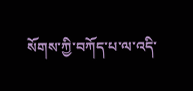སོགས་ཀྱི་བཀོད་པ་ལ་འདི་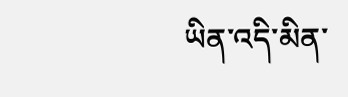ཡིན་འདི་མིན་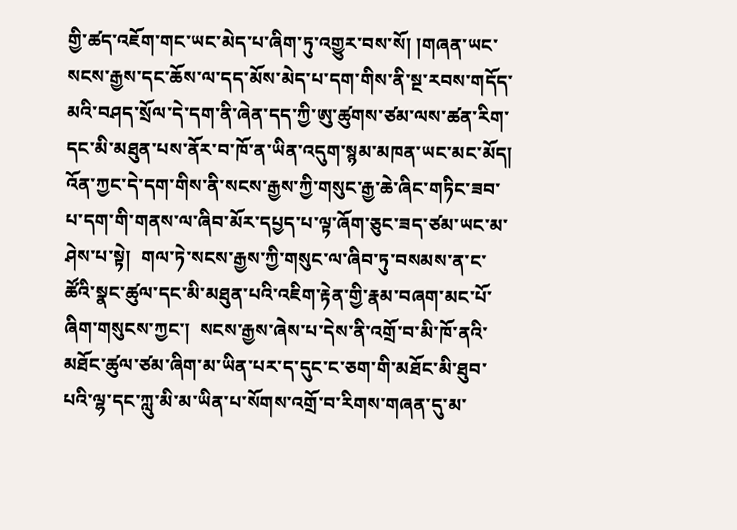གྱི་ཚད་འཇོག་གང་ཡང་མེད་པ་ཞིག་ཏུ་འགྱུར་བས་སོ། །གཞན་ཡང་སངས་རྒྱས་དང་ཆོས་ལ་དད་མོས་མེད་པ་དག་གིས་ནི་སྔ་རབས་གདོད་མའི་བཤད་སྲོལ་དེ་དག་ནི་ཞེན་དད་ཀྱི་ཨུ་ཚུགས་ཙམ་ལས་ཚན་རིག་དང་མི་མཐུན་པས་ནོར་བ་ཁོ་ན་ཡིན་འདུག་སྙམ་མཁན་ཡང་མང་མོད།   འོན་ཀྱང་དེ་དག་གིས་ནི་སངས་རྒྱས་ཀྱི་གསུང་རྒྱ་ཆེ་ཞིང་གཏིང་ཟབ་པ་དག་གི་གནས་ལ་ཞིབ་མོར་དཔྱད་པ་ལྟ་ཞོག་ཅུང་ཟད་ཙམ་ཡང་མ་ཤེས་པ་སྟེ།  གལ་ཏེ་སངས་རྒྱས་ཀྱི་གསུང་ལ་ཞིབ་ཏུ་བསམས་ན་ང་ཚོའི་སྣང་ཚུལ་དང་མི་མཐུན་པའི་འཇིག་རྟེན་གྱི་རྣམ་བཞག་མང་པོ་ཞིག་གསུངས་ཀྱང་།  སངས་རྒྱས་ཞེས་པ་དེས་ནི་འགྲོ་བ་མི་ཁོ་ནའི་མཐོང་ཚུལ་ཙམ་ཞིག་མ་ཡིན་པར་ད་དུང་ང་ཅག་གི་མཐོང་མི་ཐུབ་པའི་ལྷ་དང་ཀླུ་མི་མ་ཡིན་པ་སོགས་འགྲོ་བ་རིགས་གཞན་དུ་མ་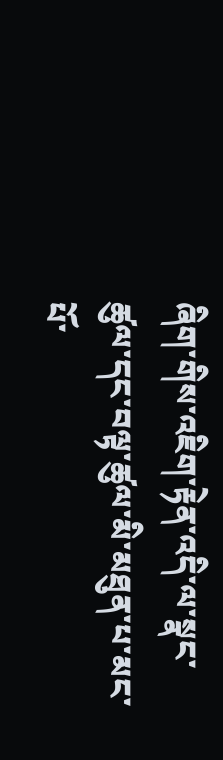ཞིག་གིས་འཇིག་རྟེན་འདི་ལ་སྣང་ཚུལ་དང་བལྟ་ཚུལ་མི་མཐུན་པ་མང་པོ་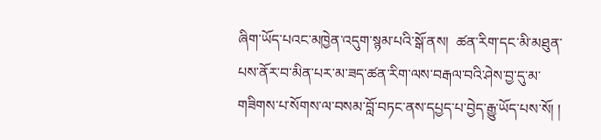ཞིག་ཡོད་པའང་མཁྱེན་འདུག་སྙམ་པའི་སྒོ་ནས།  ཚན་རིག་དང་མི་མཐུན་པས་ནོར་བ་མིན་པར་མ་ཟད་ཚན་རིག་ལས་བརྒལ་བའི་ཤེས་བྱ་དུ་མ་གཟིགས་པ་སོགས་ལ་བསམ་བློ་བཏང་ནས་དཔྱད་པ་བྱེད་རྒྱུ་ཡོད་པས་སོ། །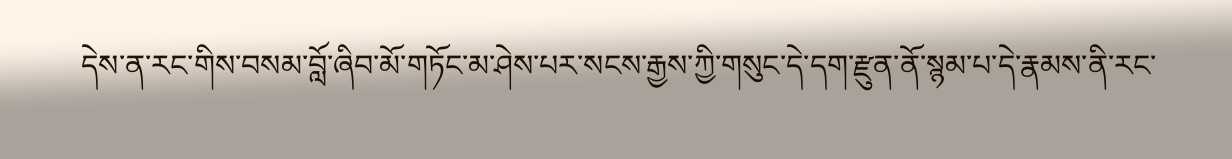དེས་ན་རང་གིས་བསམ་བློ་ཞིབ་མོ་གཏོང་མ་ཤེས་པར་སངས་རྒྱས་ཀྱི་གསུང་དེ་དག་རྫུན་ནོ་སྙམ་པ་དེ་རྣམས་ནི་རང་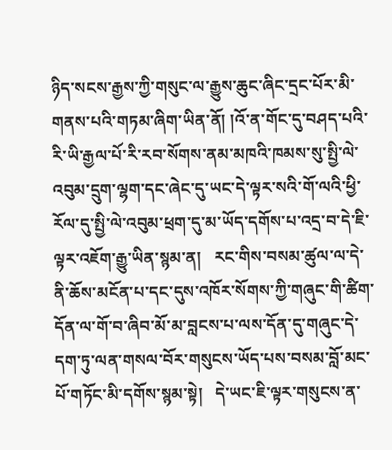ཉིད་སངས་རྒྱས་ཀྱི་གསུང་ལ་རྒྱུས་ཆུང་ཞིང་དྲང་པོར་མི་གནས་པའི་གཏམ་ཞིག་ཡིན་ནོ། །འོ་ན་གོང་དུ་བཤད་པའི་རི་ཡི་རྒྱལ་པོ་རི་རབ་སོགས་ནམ་མཁའི་ཁམས་སུ་སྤྱི་ལེ་འབུམ་དྲུག་ལྷག་དང་ཞེང་དུ་ཡང་དེ་ལྟར་སའི་གོ་ལའི་ཕྱི་རོལ་དུ་སྤྱི་ལེ་འབུམ་ཕྲག་དུ་མ་ཡོད་དགོས་པ་འདྲ་བ་དེ་ཇི་ལྟར་འཇོག་རྒྱུ་ཡིན་སྙམ་ན།   རང་གིས་བསམ་ཚུལ་ལ་དེ་ནི་ཆོས་མངོན་པ་དང་དུས་འཁོར་སོགས་ཀྱི་གཞུང་གི་ཚིག་དོན་ལ་གོ་བ་ཞིབ་མོ་མ་བླངས་པ་ལས་དོན་དུ་གཞུང་དེ་དག་ཏུ་ལན་གསལ་བོར་གསུངས་ཡོད་པས་བསམ་བློ་མང་པོ་གཏོང་མི་དགོས་སྙམ་སྟེ།   དེ་ཡང་ཇི་ལྟར་གསུངས་ན་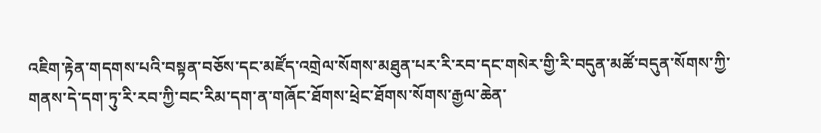འཇིག་རྟེན་གདགས་པའི་བསྟན་བཅོས་དང་མཛོད་འགྲེལ་སོགས་མཐུན་པར་རི་རབ་དང་གསེར་གྱི་རི་བདུན་མཚོ་བདུན་སོགས་ཀྱི་གནས་དེ་དག་ཏུ་རི་རབ་ཀྱི་བང་རིམ་དག་ན་གཞོང་ཐོགས་ཕྲེང་ཐོགས་སོགས་རྒྱལ་ཆེན་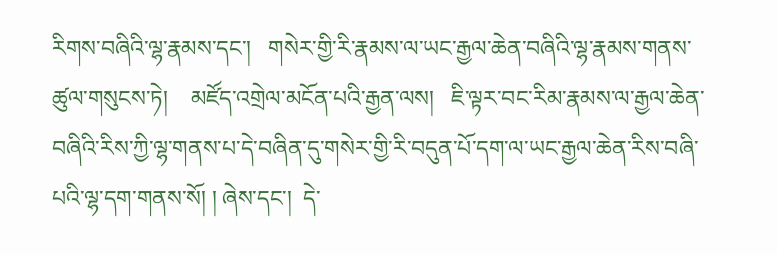རིགས་བཞིའི་ལྷ་རྣམས་དང་།   གསེར་གྱི་རི་རྣམས་ལ་ཡང་རྒྱལ་ཆེན་བཞིའི་ལྷ་རྣམས་གནས་ཚུལ་གསུངས་ཏེ།    མཛོད་འགྲེལ་མངོན་པའི་རྒྱན་ལས།   ཇི་ལྟར་བང་རིམ་རྣམས་ལ་རྒྱལ་ཆེན་བཞིའི་རིས་ཀྱི་ལྷ་གནས་པ་དེ་བཞིན་དུ་གསེར་གྱི་རི་བདུན་པོ་དག་ལ་ཡང་རྒྱལ་ཆེན་རིས་བཞི་པའི་ལྷ་དག་གནས་སོ། ། ཞེས་དང་།  དེ་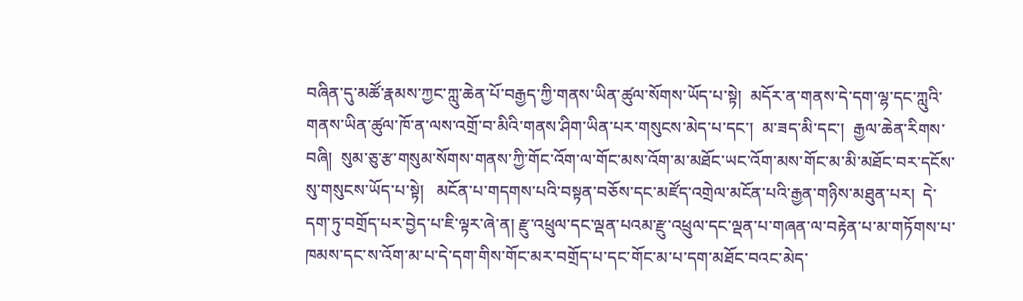བཞིན་དུ་མཚོ་རྣམས་ཀྱང་ཀླུ་ཆེན་པོ་བརྒྱད་ཀྱི་གནས་ཡིན་ཚུལ་སོགས་ཡོད་པ་སྟེ།  མདོར་ན་གནས་དེ་དག་ལྷ་དང་ཀླུའི་གནས་ཡིན་ཚུལ་ཁོ་ན་ལས་འགྲོ་བ་མིའི་གནས་ཤིག་ཡིན་པར་གསུངས་མེད་པ་དང་།  མ་ཟད་མི་དང་།  རྒྱལ་ཆེན་རིགས་བཞི།  སུམ་ཅུ་རྩ་གསུམ་སོགས་གནས་ཀྱི་གོང་འོག་ལ་གོང་མས་འོག་མ་མཐོང་ཡང་འོག་མས་གོང་མ་མི་མཐོང་བར་དངོས་སུ་གསུངས་ཡོད་པ་སྟེ།   མངོན་པ་གདགས་པའི་བསྟན་བཅོས་དང་མཛོད་འགྲེལ་མངོན་པའི་རྒྱན་གཉིས་མཐུན་པར།  དེ་དག་ཏུ་བགྲོད་པར་བྱེད་པ་ཇི་ལྟར་ཞེ་ན། རྫུ་འཕྲུལ་དང་ལྡན་པའམ་རྫུ་འཕྲུལ་དང་ལྡན་པ་གཞན་ལ་བརྟེན་པ་མ་གཏོགས་པ་ཁམས་དང་ས་འོག་མ་པ་དེ་དག་གིས་གོང་མར་བགྲོད་པ་དང་གོང་མ་པ་དག་མཐོང་བའང་མེད་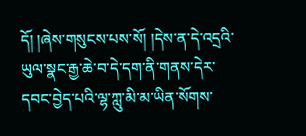དོ། །ཞེས་གསུངས་པས་སོ། །དེས་ན་དེ་འདྲའི་ཡུལ་སྣང་རྒྱ་ཆེ་བ་དེ་དག་ནི་གནས་དེར་དབང་བྱེད་པའི་ལྷ་ཀླུ་མི་མ་ཡིན་སོགས་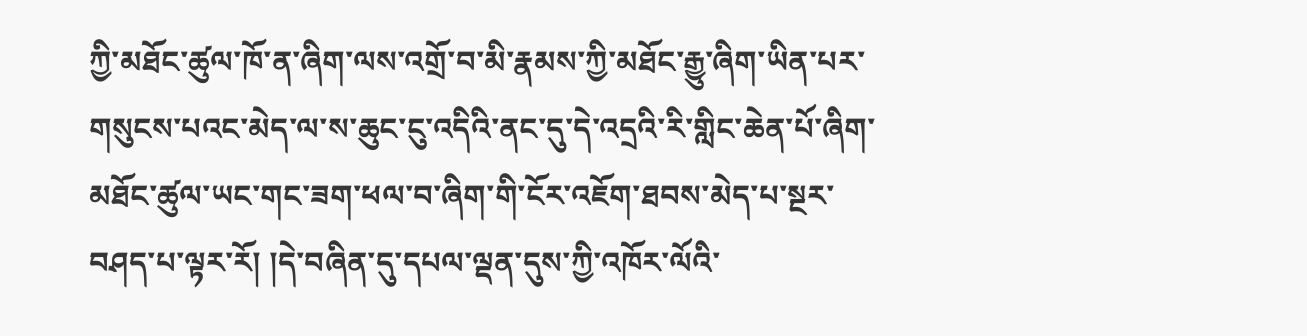ཀྱི་མཐོང་ཚུལ་ཁོ་ན་ཞིག་ལས་འགྲོ་བ་མི་རྣམས་ཀྱི་མཐོང་རྒྱུ་ཞིག་ཡིན་པར་གསུངས་པའང་མེད་ལ་ས་ཆུང་ངུ་འདིའི་ནང་དུ་དེ་འདྲའི་རི་གླིང་ཆེན་པོ་ཞིག་མཐོང་ཚུལ་ཡང་གང་ཟག་ཕལ་བ་ཞིག་གི་ངོར་འཇོག་ཐབས་མེད་པ་སྔར་བཤད་པ་ལྟར་རོ། །དེ་བཞིན་དུ་དཔལ་ལྡན་དུས་ཀྱི་འཁོར་ལོའི་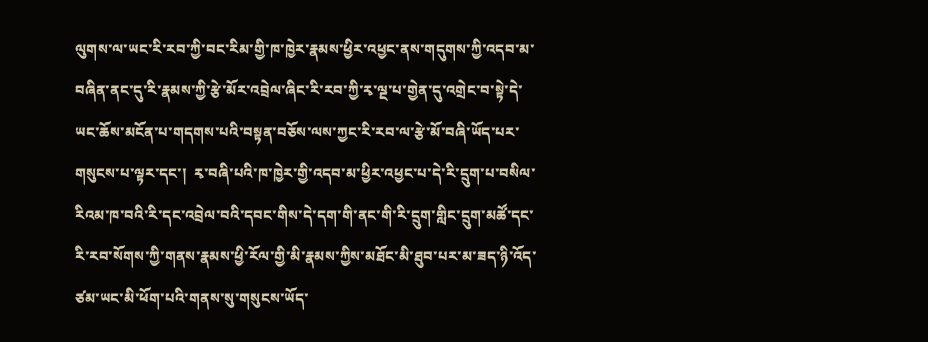ལུགས་ལ་ཡང་རི་རབ་ཀྱི་བང་རིམ་གྱི་ཁ་ཁྱེར་རྣམས་ཕྱིར་འཕྱང་ནས་གདུགས་ཀྱི་འདབ་མ་བཞིན་ནང་དུ་རི་རྣམས་ཀྱི་རྩེ་མོར་འབྲེལ་ཞིང་རི་རབ་ཀྱི་རྭ་ལྔ་པ་གྱེན་དུ་འགྲེང་བ་སྟེ་དེ་ཡང་ཆོས་མངོན་པ་གདགས་པའི་བསྟན་བཅོས་ལས་ཀྱང་རི་རབ་ལ་རྩེ་མོ་བཞི་ཡོད་པར་གསུངས་པ་ལྟར་དང་།  རྭ་བཞི་པའི་ཁ་ཁྱེར་གྱི་འདབ་མ་ཕྱིར་འཕྱང་པ་དེ་རི་དྲུག་པ་བསིལ་རིའམ་ཁ་བའི་རི་དང་འབྲེལ་བའི་དབང་གིས་དེ་དག་གི་ནང་གི་རི་དྲུག་གླིང་དྲུག་མཚོ་དང་རི་རབ་སོགས་ཀྱི་གནས་རྣམས་ཕྱི་རོལ་གྱི་མི་རྣམས་ཀྱིས་མཐོང་མི་ཐུབ་པར་མ་ཟད་ཉི་འོད་ཙམ་ཡང་མི་ཕོག་པའི་གནས་སུ་གསུངས་ཡོད་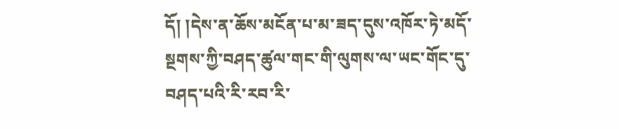དོ། །དེས་ན་ཆོས་མངོན་པ་མ་ཟད་དུས་འཁོར་ཏེ་མདོ་སྔགས་ཀྱི་བཤད་ཚུལ་གང་གི་ལུགས་ལ་ཡང་གོང་དུ་བཤད་པའི་རི་རབ་རི་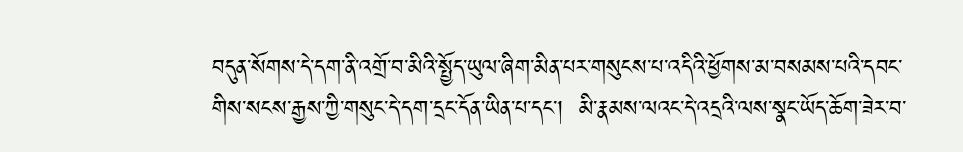བདུན་སོགས་དེ་དག་ནི་འགྲོ་བ་མིའི་སྤྱོད་ཡུལ་ཞིག་མིན་པར་གསུངས་པ་འདིའི་ཕྱོགས་མ་བསམས་པའི་དབང་གིས་སངས་རྒྱས་ཀྱི་གསུང་དེ་དག་དྲང་དོན་ཡིན་པ་དང་།  མི་རྣམས་ལའང་དེ་འདྲའི་ལས་སྣང་ཡོད་ཆོག་ཟེར་བ་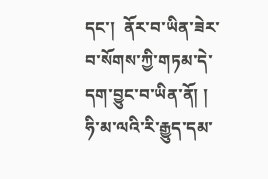དང་།  ནོར་བ་ཡིན་ཟེར་བ་སོགས་ཀྱི་གཏམ་དེ་དག་བྱུང་བ་ཡིན་ནོ། །        ཧི་མ་ལའི་རི་རྒྱུད་དམ་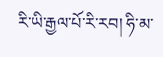རི་ཡི་རྒྱལ་པོ་རི་རབ། ཧི་མ་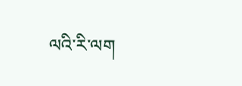ལའི་རི་ལག